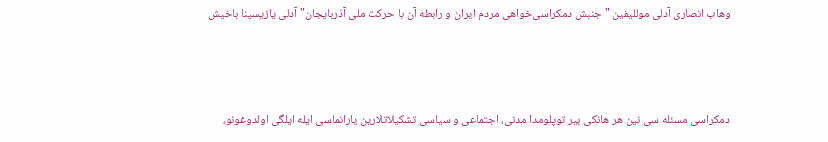وهاب انصاری آدلی موللیفین "جنبش دمکراسی‌خواهی مردم ایران و رابطه آن با حرکت ملی آذربایجان" آدلی یازیسینا باخیش



دمکراسی مسئله سی نین هر هانکی بیر توپلومدا مدنی، اجتماعی و سیاسی تشکیلاتلارین یارانماسی ایله ایلگی اولدوغونو،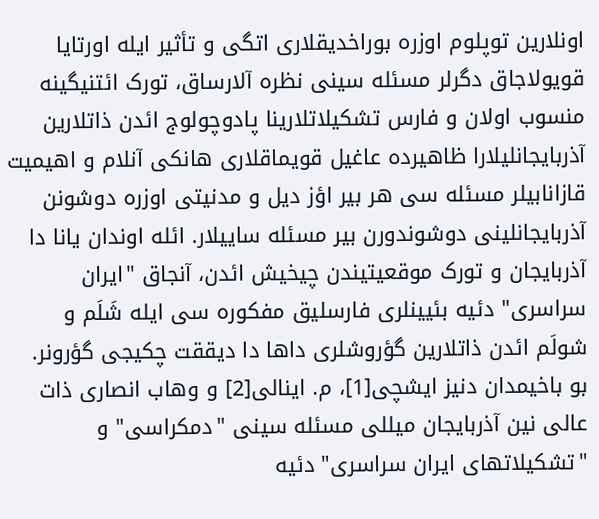اونلارین توپلوم اوزره بوراخدیقلاری اتگی و تأثیر ایله اورتایا قویولاجاق دگرلر مسئله سینی نظره آلارساق، تورک ائتنیگینه منسوب اولان و فارس تشکیلاتلارینا پادوچولوج ائدن ذاتلارین آذربایجانلیلارا ظاهیرده عاغیل قویماقلاری هانکی آنلام و اهیمیت قازانابیلر مسئله سی هر بیر اؤز دیل و مدنیتی اوزره دوشونن آذربایجانلینی دوشوندورن بیر مسئله ساییلار. ائله اوندان یانا دا آذربایجان و تورک موقعیتیندن چیخیش ائدن، آنجاق "ایران سراسری" دئیه بئیینلری فارسلیق مفکوره سی ایله شَلَم و شولَم ائدن ذاتلارین گؤروشلری داها دا دیققت چکیجی گؤرونر. بو باخیمدان دنیز ایشچی[1]، م. اینالی[2] و وهاب انصاری ذات عالی نین آذربایجان میللی مسئله سینی "دمکراسی" و "تشکیلاتهای ایران سراسری" دئیه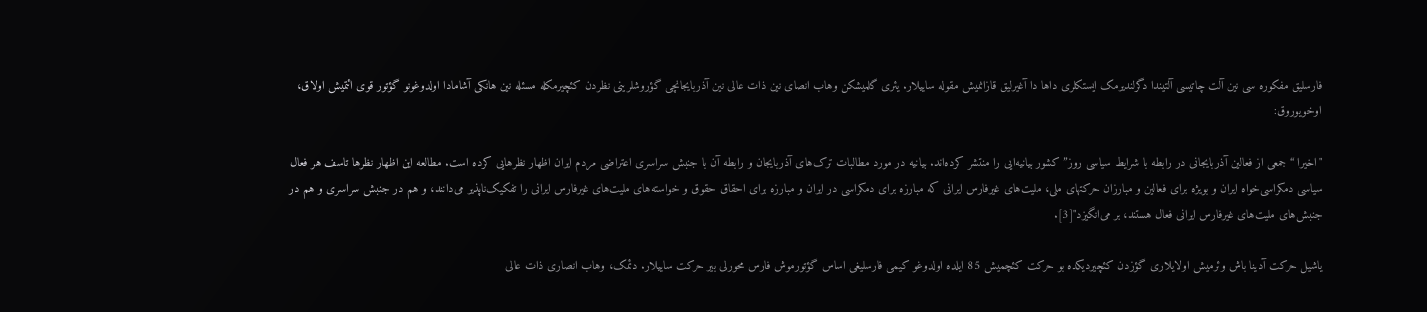فارسلیق مفکوره سی نین آلت چاتیسی آلتیندا دگرلندیرمک ایستکلری داها دا آغیرلیق قازانمیش مقوله ساییلار. یئری گلمیشکن وهاب انصای نین ذات عالی نین آذربایجانچی گؤروشلرینی نظردن کئچیرمکله مسئله نین هانکی آشامادا اولدوغونو گؤتور قوی ائتمیش اولاق، اوخویوروق:

"اخیرا “جمعی از فعالین آذربایجانی در رابطه با شرایط سیاسی روز” کشور بیانیه‌ایی را منتشر کرده‌اند. بیانیه در مورد مطالبات ترک‌های آذربایجان و رابطه آن با جنبش سراسری اعتراضی مردم ایران اظهار نظرهایی کرده است. مطالعه این اظهار نظرها تاسف هر فعال سیاسی دمکراسی‌خواه ایران و بویژه برای فعالین و مبارزان حرکتهای ملی، ملیت‌های غیرفارس ایرانی که مبارزه برای دمکراسی در ایران و مبارزه برای احقاق حقوق و خواسته‌های ملیت‌های غیرفارس ایرانی را تفکیک‌ناپذیر می‌دانند، و هم در جنبش سراسری و هم در جنبش‌های ملیت‌های غیرفارس ایرانی فعال هستند، بر می‌انگیزد"[3].

یاشیل حرکت آدینا باش وئرمیش اولایلاری گؤزدن کئچیردیکده بو حرکت کئچمیش 85 ایلده اولدوغو کیمی فارسلیغی اساس گؤتورموش فارس محورلی بیر حرکت ساییلار. دئمک، وهاب انصاری ذات عالی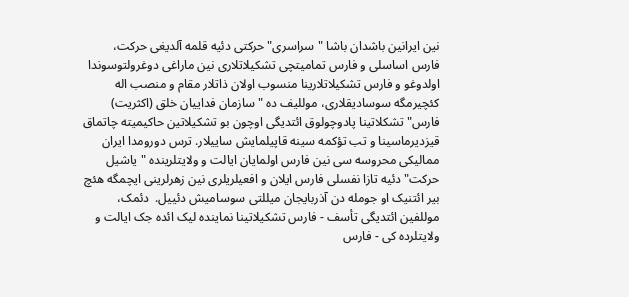نین ایرانین باشدان باشا "سراسری" حرکتی دئیه قلمه آلدیغی حرکت، فارس اساسلی و فارس تمامیتچی تشکیلاتلاری نین ماراغی دوغرولتوسوندا اولدوغو و فارس تشکیلاتلارینا منسوب اولان ذاتلار مقام و منصب اله کئچیرمگه سوسادیقلاری، موللیف ده "سازمان فداییان خلق (اکثریت) فارس" تشکلاتینا پادوچولوق ائتدیگی اوچون بو تشکیلاتین حاکیمیته چاتماق قیزدیرماسینا و تب تؤکمه سینه قاپیلمایش ساییلار. ترس دورومدا ایران ممالیکی محروسه سی نین فارس اولمایان ایالت و ولایتلرینده "یاشیل حرکت" دئیه تازا نفسلی فارس ایلان و افعیلریلری نین زهرلرینی ایچمگه هئچ بیر ائتنیک او جومله دن آذربایجان میللتی سوسامیش دئییل.  دئمک، موللفین ائتدیگی تأسف - فارس تشکیلاتینا نماینده لیک ائده جک ایالت و ولایتلرده کی - فارس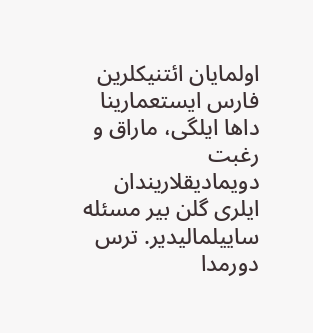اولمایان ائتنیکلرین فارس ایستعمارینا داها ایلگی، ماراق و رغبت دویمادیقلاریندان ایلری گلن بیر مسئله ساییلمالیدیر. ترس دورمدا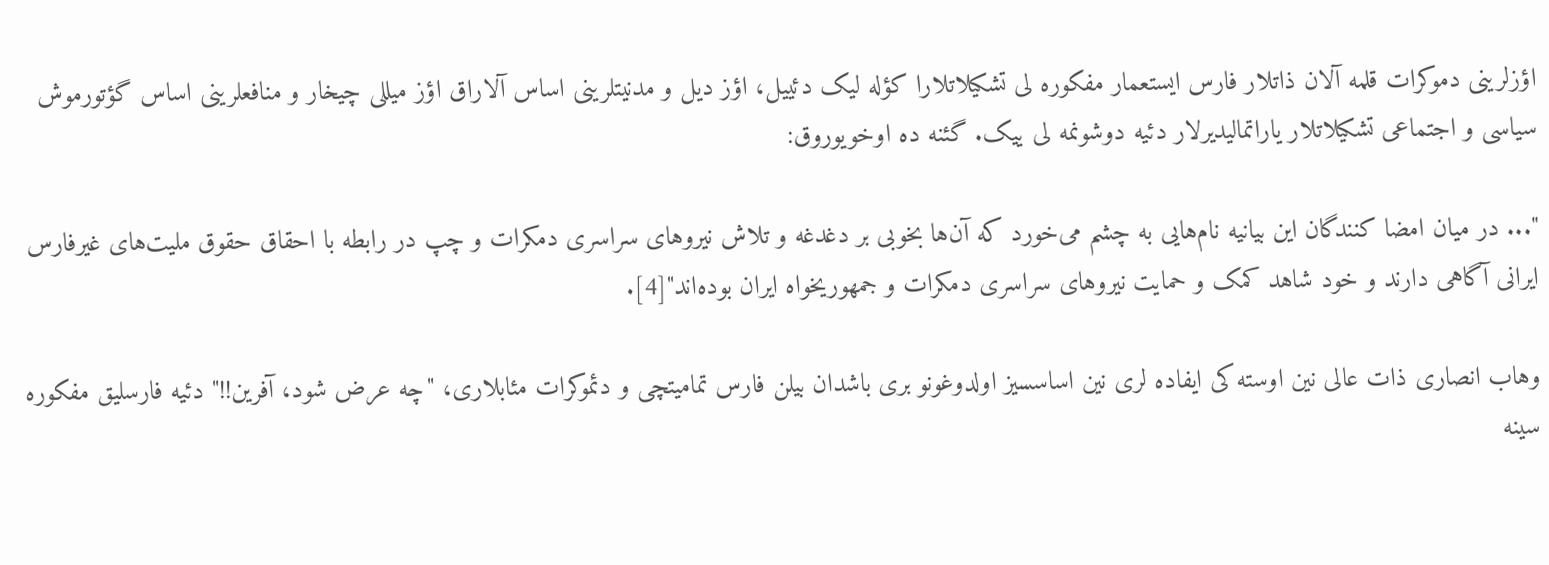اؤزلرینی دموکرات قلمه آلان ذاتلار فارس ایستعمار مفکوره لی تشکیلاتلارا کؤله لیک دئییل، اؤز دیل و مدنیتلرینی اساس آلاراق اؤز میللی چیخار و منافعلرینی اساس گؤتورموش سیاسی و اجتماعی تشکیلاتلار یاراتمالیدیرلار دئیه دوشونمه لی ییک. گئنه ده اوخویوروق:

"... در میان امضا کنندگان این بیانیه نام‌هایی به چشم می‌خورد که آن‌ها بخوبی بر دغدغه و تلاش نیروهای سراسری دمکرات و چپ در رابطه با احقاق حقوق ملیت‌های غیرفارس ایرانی آگاهی دارند و خود شاهد کمک و حمایت نیروهای سراسری دمکرات و جمهوریخواه ایران بوده‌اند"[4].

وهاب انصاری ذات عالی نین اوسته کی ایفاده لری نین اساسسیز اولدوغونو بری باشدان بیلن فارس تمامیتچی و دئموکرات مئابلاری، "چه عرض شود، آفرین!!" دئیه فارسلیق مفکوره سینه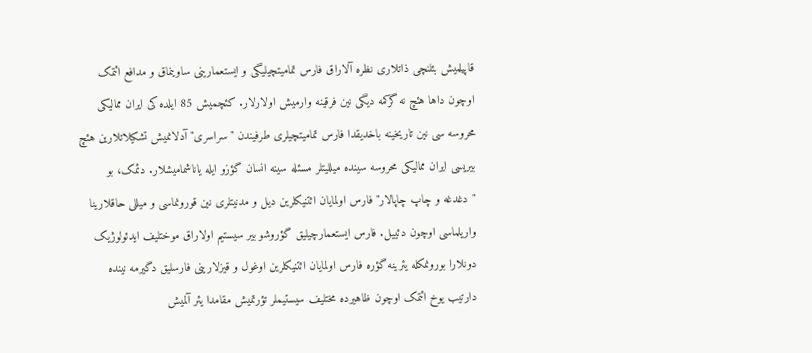قاپیلمیش بئلنچی ذاتلاری نظره آلاراق فارس تمامیتچیلیگی و ایستعمارینی ساوینماق و مدافع ائتمک اوچون داها هئچ نه گرکمه دیگی نین فرقینه وارمیش اولارلار. کئچمیش 85 ایلده کی ایران ممالیکی محروسه سی نین تاریخینه باخدیقدا فارس تمامیتچیلری طرفیندن "سراسری" آدلانمیش تشکیلاتلارین هئچ بیریسی ایران ممالیکی محروسه سینده میللیتلر مسئله سینه انسان گؤزو ایله یاناشمامیشلار. دئمک، بو "دغدغه و چاپ چاپالار" فارس اولمایان ائتنیکلرین دیل و مدنیتلری نین قورونماسی و میللی حاقلارینا واریلماسی اوچون دئییل. فارس ایستعمارچیلیق گؤروشو بیر سیستیم اولاراق موختلیف ایدئولوژیک دونلارا بورونمکله یئرینه گؤره فارس اولمایان ائتنیکلرین اوغول و قیزلارینی فارسلیق دگیرمه نینده دارتیب یوخ ائتمک اوچون ظاهیرده مختلیف سیستیملر تؤرتمیش مقامدا یئر آلمیش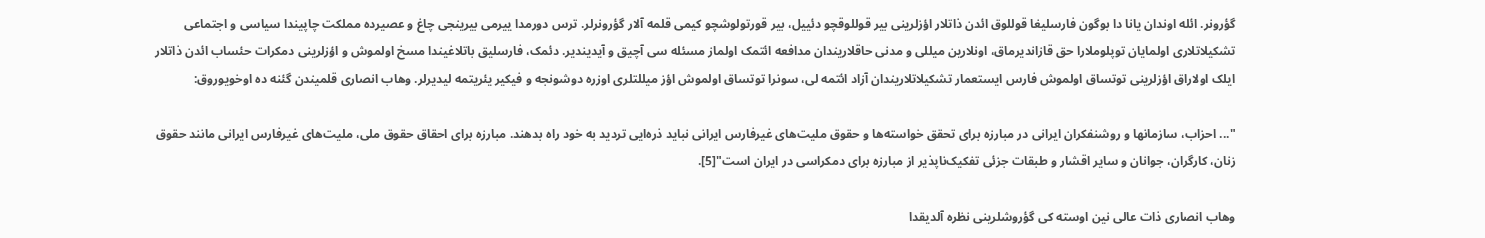گؤرونر. ائله اوندان یانا دا بوگون فارسلیغا قوللوق ائدن ذاتلار اؤزلرینی بیر قوللوقچو دئییل، بیر قورتولوشچو کیمی قلمه آلار گؤرونرلر. ترس دورمدا ییرمی بیرینجی چاغ و عصیرده مملکت چاپیندا سیاسی و اجتماعی تشکیلاتلاری اولمایان توپلوملارا حق قازاندیرماق، اونلارین میللی و مدنی حاقلاریندان مدافعه ائتمک اولماز مسئله سی آچیق و آیدیندیر. دئمک، فارسلیق باتلاغیندا مسخ اولموش و اؤزلرینی دمکرات حئساب ائدن ذاتلار ایلک اولاراق اؤزلرینی توتساق اولموش فارس ایستعمار تشکیلاتلاریندان آزاد ائتمه لی، سونرا توتساق اولموش اؤز میللتلری اوزره دوشونجه و فیکیر یئریتمه لیدیرلر. وهاب انصاری قلمیندن گئنه ده اوخویوروق:

"... احزاب، سازمانها و روشنفکران ایرانی در مبارزه برای تحقق خواسته‌ها و حقوق ملیت‌های غیرفارس ایرانی نباید ذره‌ایی تردید به خود راه بدهند. مبارزه برای احقاق حقوق ملی، ملیت‌های غیرفارس ایرانی مانند حقوق زنان، کارگران، جوانان و سایر اقشار و طبقات جزئی تفکیک‌ناپذیر از مبارزه برای دمکراسی در ایران است"[5].

وهاب انصاری ذات عالی نین اوسته کی گؤروشلرینی نظره آلدیقدا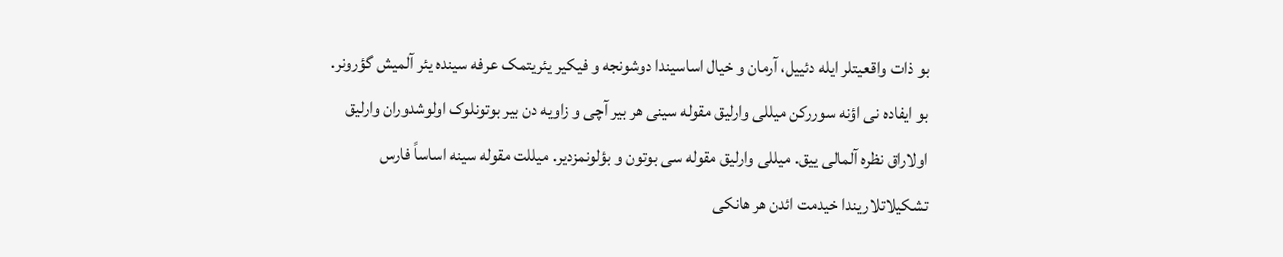بو ذات واقعیتلر ایله دئییل، آرمان و خیال اساسیندا دوشونجه و فیکیر یئریتمک عرفه سینده یئر آلمیش گؤرونر. بو ایفاده نی اؤنه سوررکن میللی وارلیق مقوله سینی هر بیر آچی و زاویه دن بیر بوتونلوک اولوشدوران وارلیق اولاراق نظره آلمالی ییق. میللی وارلیق مقوله سی بوتون و بؤلونمزدیر. میللت مقوله سینه اساساً فارس تشکیلاتلاریندا خیدمت ائدن هر هانکی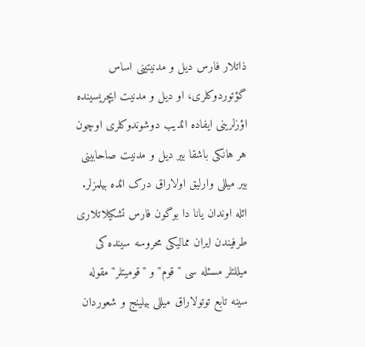ذاتلار فارس دیل و مدنیتینی اساس گؤتوردوکلری، او دیل و مدنیت ایچریسینده اؤزلرینی ایفاده ائدیب دوشوندوکلری اوچون هر هانکی باشقا بیر دیل و مدنیت صاحابینی بیر میللی وارلیق اولاراق درک ائده بیلمزلر. ائله اوندان یانا دا بوگون فارس تشکیلاتلاری طرفیندن ایران ممالیکی محروسه سینده کی میللتلر مسئله سی "قوم" و "قومیتلر" مقوله سینه تابع توتولاراق میللی بیلینج و شعوردان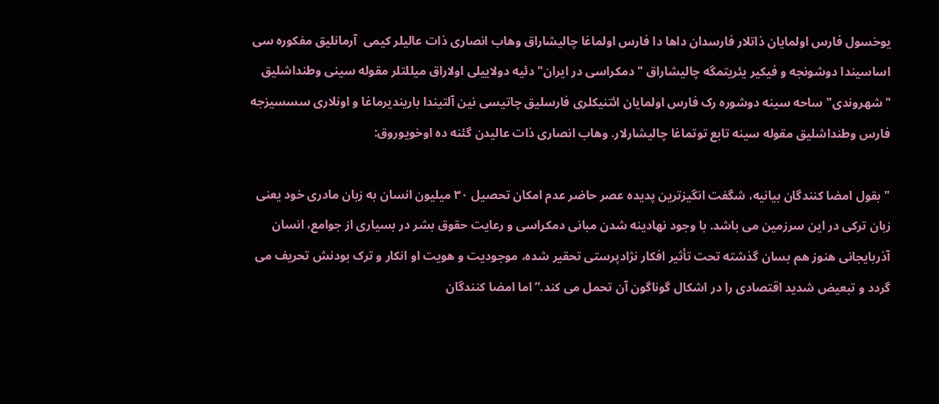یوخسول فارس اولمایان ذاتلار فارسدان داها دا فارس اولماغا چالیشاراق وهاب انصاری ذات عالیلر کیمی  آرمانلیق مفکوره سی اساسیندا دوشونجه و فیکیر یئریتمگه چالیشاراق "دمکراسی در ایران" دئیه دولاییلی اولاراق میللتلر مقوله سینی وطنداشلیق "شهروندی" ساحه سینه دوشوره رک فارس اولمایان ائتنیکلری فارسلیق چاتیسی نین آلتیندا باریندیرماغا و اونلاری سسسیزجه فارس وطنداشلیق مقوله سینه تابع توتماغا چالیشارلار. وهاب انصاری ذات عالیدن گئنه ده اوخویوروق:

" بقول امضا کنندگان بیانیه، شگفت انگیزترین پدیده عصر حاضر عدم امکان تحصیل ۳۰ میلیون انسان به زبان مادری خود یعنی زبان ترکی در این سرزمین می باشد. با وجود نهادینه شدن مبانی دمکراسی و رعایت حقوق بشر در بسیاری از جوامع، انسان آذربایجانی هنوز هم بسان گذشته تحت تأثیر افکار ن‍ژادپرستی تحقیر شده، موجودیت و هویت او انکار و ترک بودنش تحریف می گردد و تبعیض شدید اقتصادی را در اشکال گوناگون آن تحمل می کند.” اما امضا کنندگان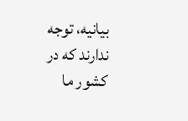بیانیه، توجه ندارند که در کشور ما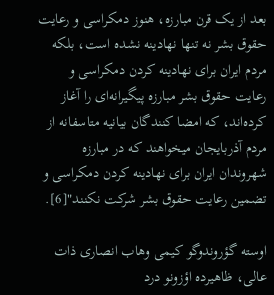بعد از یک قرن مبارزه، هنوز دمکراسی و رعایت حقوق بشر نه تنها نهادینه نشده است، بلکه مردم ایران برای نهادینه کردن دمکراسی و رعایت حقوق بشر مبارزه پیگیرانه‌ای را آغاز کرده‌اند، که امضا کنندگان بیانیه متاسفانه از مردم آذربایجان میخواهند که در مبارزه شهروندان ایران برای نهادینه کردن دمکراسی و تضمین رعایت حقوق بشر شرکت نکنند"[6].

اوسته گؤروندوگو کیمی وهاب انصاری ذات عالی، ظاهیرده اؤزونو درد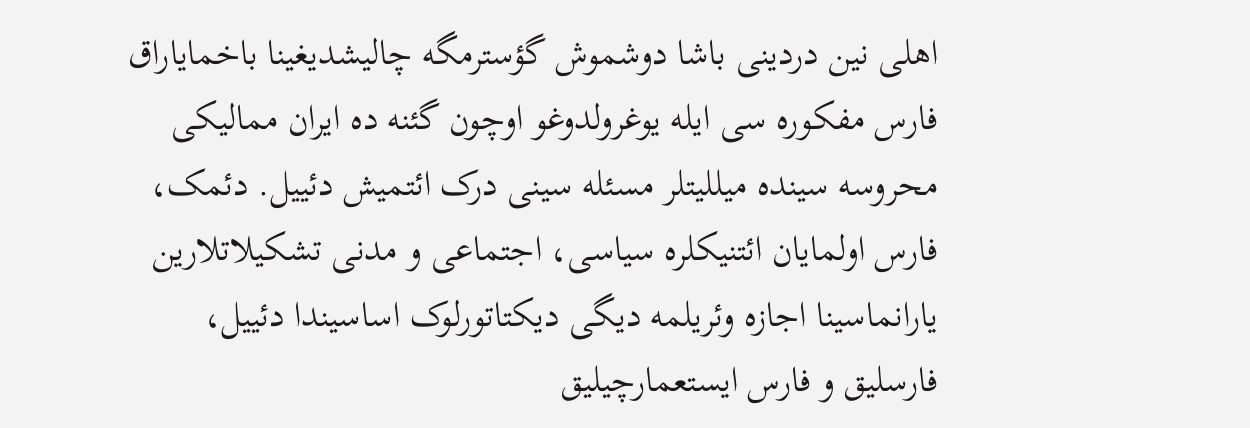اهلی نین دردینی باشا دوشموش گؤسترمگه چالیشدیغینا باخمایاراق فارس مفکوره سی ایله یوغرولدوغو اوچون گئنه ده ایران ممالیکی محروسه سینده میللیتلر مسئله سینی درک ائتمیش دئییل. دئمک، فارس اولمایان ائتنیکلره سیاسی، اجتماعی و مدنی تشکیلاتلارین یارانماسینا اجازه وئریلمه دیگی دیکتاتورلوک اساسیندا دئییل، فارسلیق و فارس ایستعمارچیلیق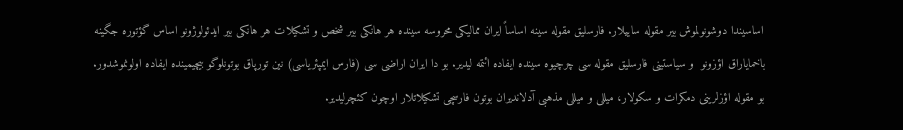اساسیندا دوشونولموش بیر مقوله ساییلار. فارسلیق مقوله سینه اساساً ایران ممالیکی محروسه سینده هر هانکی بیر شخص و تشکیلات هر هانکی بیر ایدئولوژونو اساس گؤتوره جگینه باخمایاراق اؤزونو  و سیاستینی فارسلیق مقوله سی چرچیوه سینده ایفاده ائتمه لیدیر. بو دا ایران اراضی سی (فارس ایمپئریاسی) نین تورپاق بوتونلوگو بیچیمینده ایفاده اولونموشدور. بو مقوله اؤزلرینی دمکرات و سکولار، میللی و میللی مذهبی آدلاندیران بوتون فارسچی تشکیلاتلار اوچون کئچرلیدیر.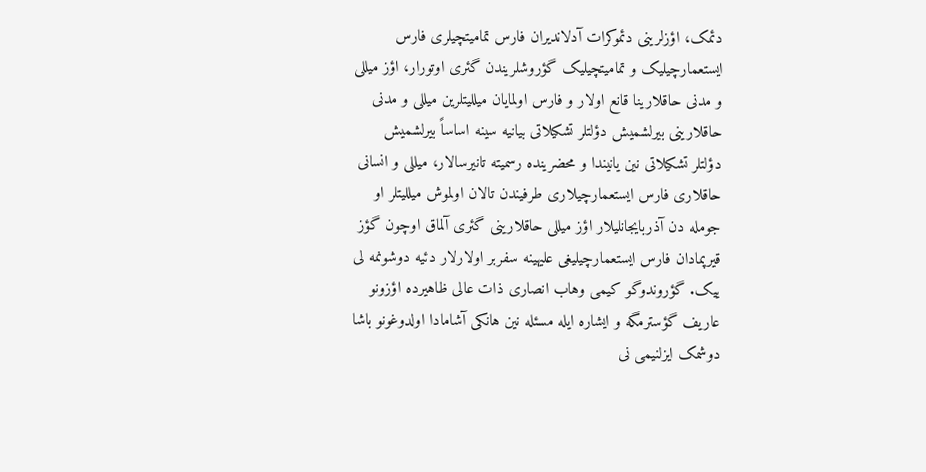دئمک، اؤزلرینی دئموکرات آدلاندیران فارس تمامیتچیلری فارس ایستعمارچیلیک و تمامیتچیلیک گؤروشلریندن گئری اوتورار، اؤز میللی و مدنی حاقلارینا قانع اولار و فارس اولمایان میللیتلرین میللی و مدنی حاقلارینی بیرلشمیش دؤلتلر تشکیلاتی بیانیه سینه اساساً بیرلشمیش دؤلتلر تشکیلاتی نین یانیندا و محضرینده رسمیته تانیرسالار، میللی و انسانی حاقلاری فارس ایستعمارچیلاری طرفیندن تالان اولموش میللیتلر او جومله دن آذربایجانلیلار اؤز میللی حاقلارینی گئری آلماق اوچون گؤز قیرپمادان فارس ایستعمارچیلیغی علیهینه سفربر اولارلار دئیه دوشونمه لی ییک. گؤروندوگو کیمی وهاب انصاری ذات عالی ظاهیرده اؤزونو عاریف گؤسترمگه و ایشاره ایله مسئله نین هانکی آشامادا اولدوغونو باشا دوشمک ایزلنیمی نی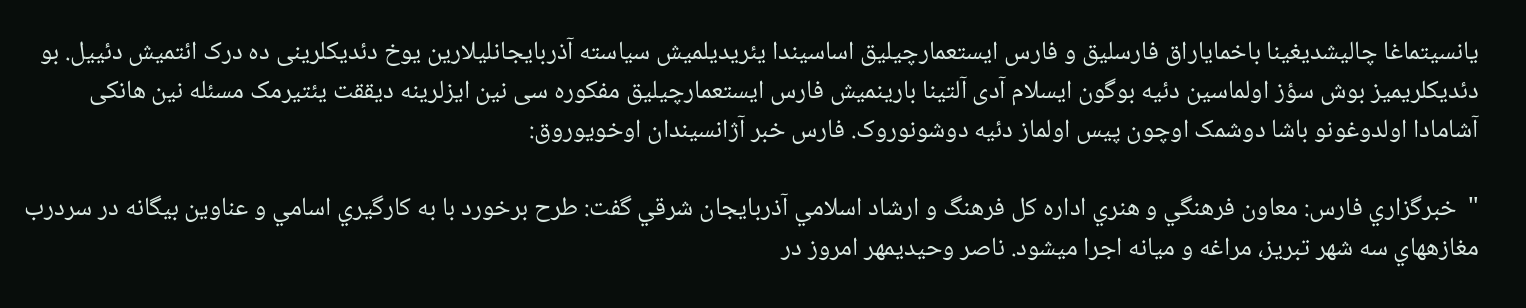یانسیتماغا چالیشدیغینا باخمایاراق فارسلیق و فارس ایستعمارچیلیق اساسیندا یئریدیلمیش سیاسته آذربایجانلیلارین یوخ دئدیکلرینی ده درک ائتمیش دئییل. بو دئدیکلریمیز بوش سؤز اولماسین دئیه بوگون ایسلام آدی آلتینا بارینمیش فارس ایستعمارچیلیق مفکوره سی نین ایزلرینه دیققت یئتیرمک مسئله نین هانکی آشامادا اولدوغونو باشا دوشمک اوچون پیس اولماز دئیه دوشونوروک. فارس خبر آژانسیندان اوخویوروق:

"  خبرگزاري فارس: معاون فرهنگي و هنري اداره كل فرهنگ و ارشاد اسلامي آذربايجان شرقي گفت: طرح برخورد با به كارگيري اسامي و عناوين بيگانه در سردرب مغازههاي سه شهر تبريز، مراغه و ميانه اجرا ميشود. ناصر وحيديمهر امروز در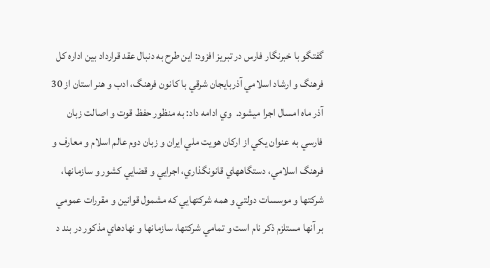گفتگو با خبرنگار فارس در تبريز افزود: اين طرح به دنبال عقد قرارداد بين اداره كل فرهنگ و ارشاد اسلامي آذربايجان شرقي با كانون فرهنگ، ادب و هنر استان از 30 آذر ماه امسال اجرا ميشود.  وي ادامه داد: به منظور حفظ قوت و اصالت زبان فارسي به عنوان يكي از اركان هويت ملي ايران و زبان دوم عالم اسلام و معارف و فرهنگ اسلامي، دستگاههاي قانونگذاري، اجرايي و قضايي كشور و سازمانها، شركتها و موسسات دولتي و همه شركتهايي كه مشمول قوانين و مقررات عمومي بر آنها مستلزم ذكر نام است و تمامي شركتها، سازمانها و نهادهاي مذكور در بند د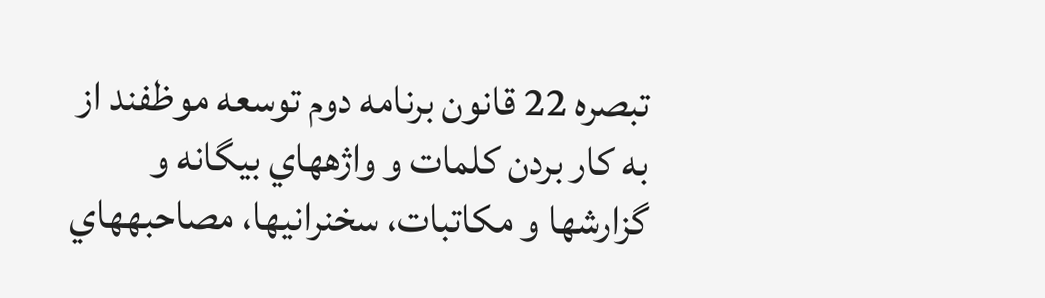تبصره 22 قانون برنامه دوم توسعه موظفند از به كار بردن كلمات و واژههاي بيگانه و گزارشها و مكاتبات، سخنرانيها، مصاحبههاي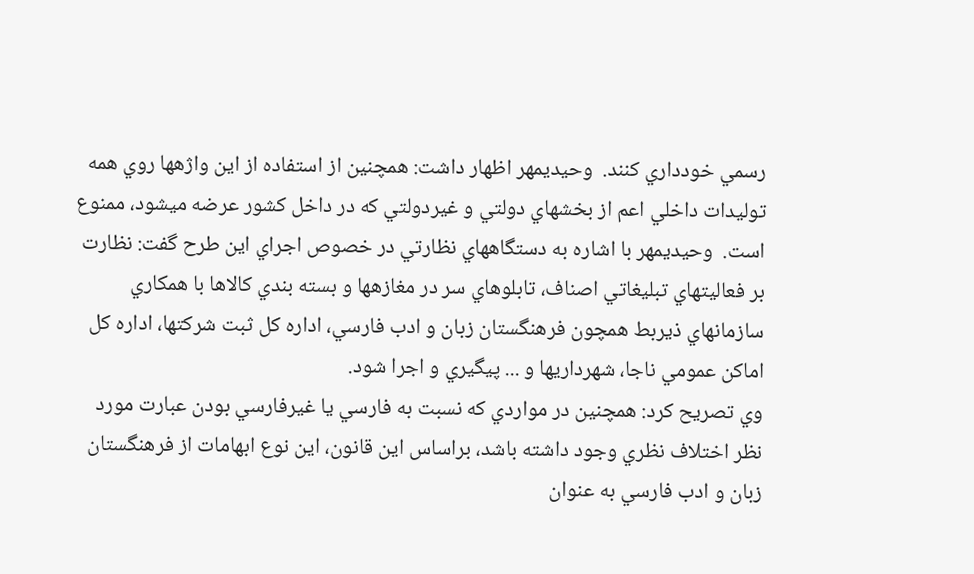رسمي خودداري كنند.  وحيديمهر اظهار داشت: همچنين از استفاده از اين واژهها روي همه توليدات داخلي اعم از بخشهاي دولتي و غيردولتي كه در داخل كشور عرضه ميشود، ممنوع است.  وحيديمهر با اشاره به دستگاههاي نظارتي در خصوص اجراي اين طرح گفت: نظارت بر فعاليتهاي تبليغاتي اصناف، تابلوهاي سر در مغازهها و بسته بندي كالاها با همكاري سازمانهاي ذيربط همچون فرهنگستان زبان و ادب فارسي، اداره كل ثبت شركتها، اداره كل اماكن عمومي ناجا، شهرداريها و ... پيگيري و اجرا شود.
وي تصريح كرد: همچنين در مواردي كه نسبت به فارسي يا غيرفارسي بودن عبارت مورد نظر اختلاف نظري وجود داشته باشد، براساس اين قانون، اين نوع ابهامات از فرهنگستان زبان و ادب فارسي به عنوان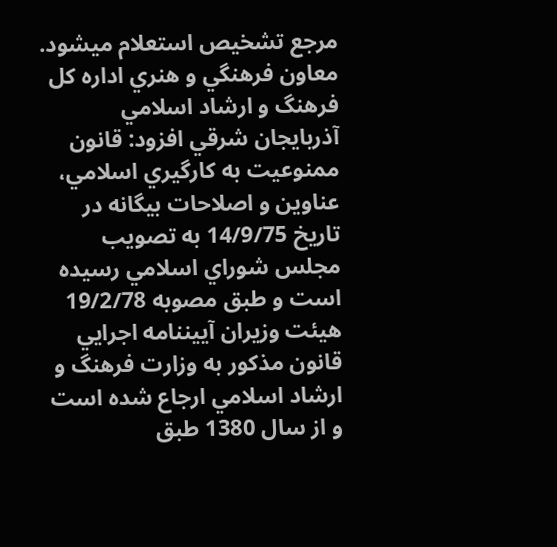مرجع تشخيص استعلام ميشود.  معاون فرهنگي و هنري اداره كل فرهنگ و ارشاد اسلامي آذربايجان شرقي افزود: قانون ممنوعيت به كارگيري اسلامي، عناوين و اصلاحات بيگانه در تاريخ 14/9/75 به تصويب مجلس شوراي اسلامي رسيده است و طبق مصوبه 19/2/78 هيئت وزيران آييننامه اجرايي قانون مذكور به وزارت فرهنگ و ارشاد اسلامي ارجاع شده است و از سال 1380 طبق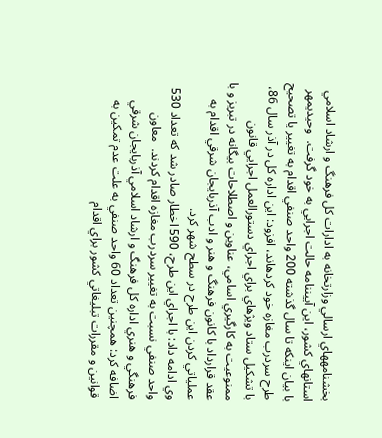بخشنامههاي ارسالي وزارتخانه به ادارات كل فرهنگ و ارشاد اسلامي استانهاي كشور، اين آييننامه حالت اجرايي به خود گرفت.  وحيديمهر با بيان اينكه تا سال گذشته 200 واحد صنفي اقدام به تغيير يا تصحيح طرح سردرب مغازه خود كردهاند، افزود: اين اداره كل در آذر سال 86، با تشكيل ستاد ويژهاي براي اجراي دستورالعمل اجرايي قانون ممنوعيت به كارگيري اسامي، عناوين و اصطلاحات بيگانه در تبريز و با عقد قرارداد با كانون فرهنگ و هنر و ادب آذربايجان شرقي اقدام به عملياتي كردن اين طرح در سطح شهر كرد.
وي ادامه داد: با اجراي اين طرح، 590 اخطار صادر شد كه تعداد 530 واحد صنفي نسبت به تغيير سردرب مغازه اقدام كردند.  معاون فرهنگي و هنري اداره كل فرهنگ و ارشاد اسلامي آذربايجان شرقي اضافه كرد: همچنين تعداد 60 واحد صنفي به علت عدم تمكين به قوانين و مقررات تبليغاتي كشور براي اقدام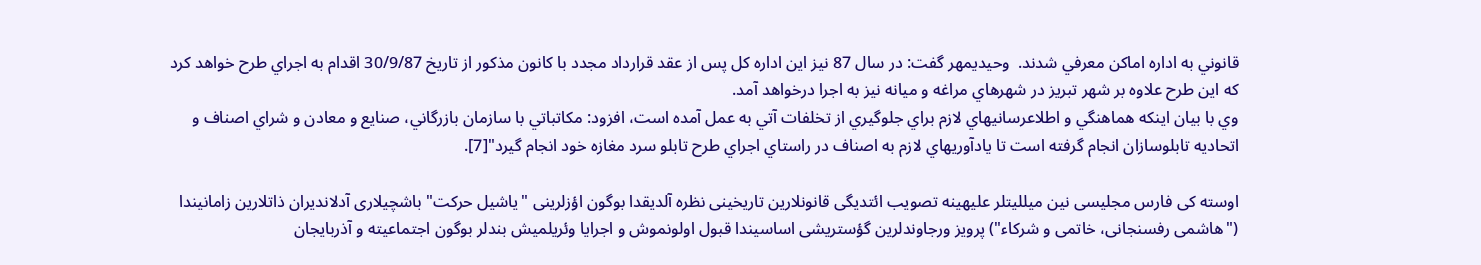قانوني به اداره اماكن معرفي شدند.  وحيديمهر گفت: در سال 87 نيز اين اداره كل پس از عقد قرارداد مجدد با كانون مذكور از تاريخ 30/9/87 اقدام به اجراي طرح خواهد كرد كه اين طرح علاوه بر شهر تبريز در شهرهاي مراغه و ميانه نيز به اجرا درخواهد آمد.
وي با بيان اينكه هماهنگي و اطلاعرسانيهاي لازم براي جلوگيري از تخلفات آتي به عمل آمده است، افزود: مكاتباتي با سازمان بازرگاني، صنايع و معادن و شراي اصناف و اتحاديه تابلوسازان انجام گرفته است تا يادآوريهاي لازم به اصناف در راستاي اجراي طرح تابلو سرد مغازه خود انجام گيرد"[7].

اوسته کی فارس مجلیسی نین میللیتلر علیهینه تصویب ائتدیگی قانونلارین تاریخینی نظره آلدیقدا بوگون اؤزلرینی "یاشیل حرکت" باشچیلاری آدلاندیران ذاتلارین زامانیندا ("هاشمی رفسنجانی، خاتمی و شرکاء") پرویز ورجاوندلرین گؤستریشی اساسیندا قبول اولونموش و اجرایا وئریلمیش بندلر بوگون اجتماعیته و آذربایجان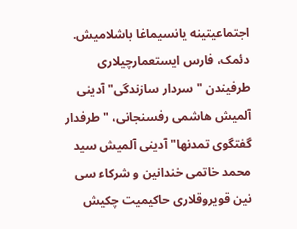اجتماعیتینه یانسیماغا باشلامیش. دئمک، فارس ایستعمارچیلاری طرفیندن "سردار سازندگی" آدینی آلمیش هاشمی رفسنجانی، "طرفدار گفتگوی تمدنها" آدینی آلمیش سید محمد خاتمی خندانین و شرکاء سی نین قویروقلاری حاکیمیت چکیش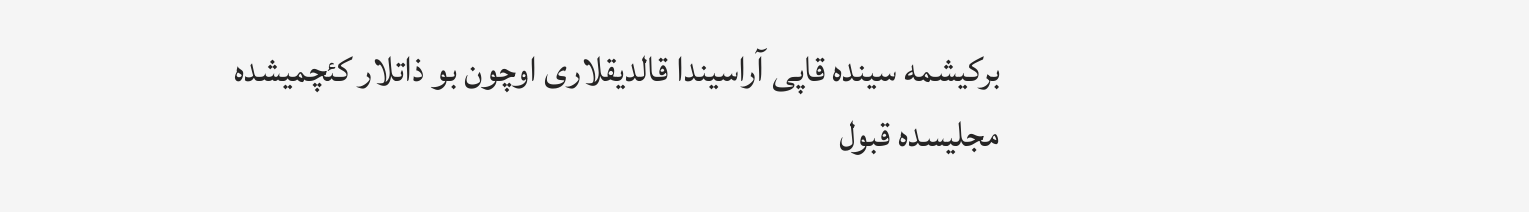برکیشمه سینده قاپی آراسیندا قالدیقلاری اوچون بو ذاتلار کئچمیشده مجلیسده قبول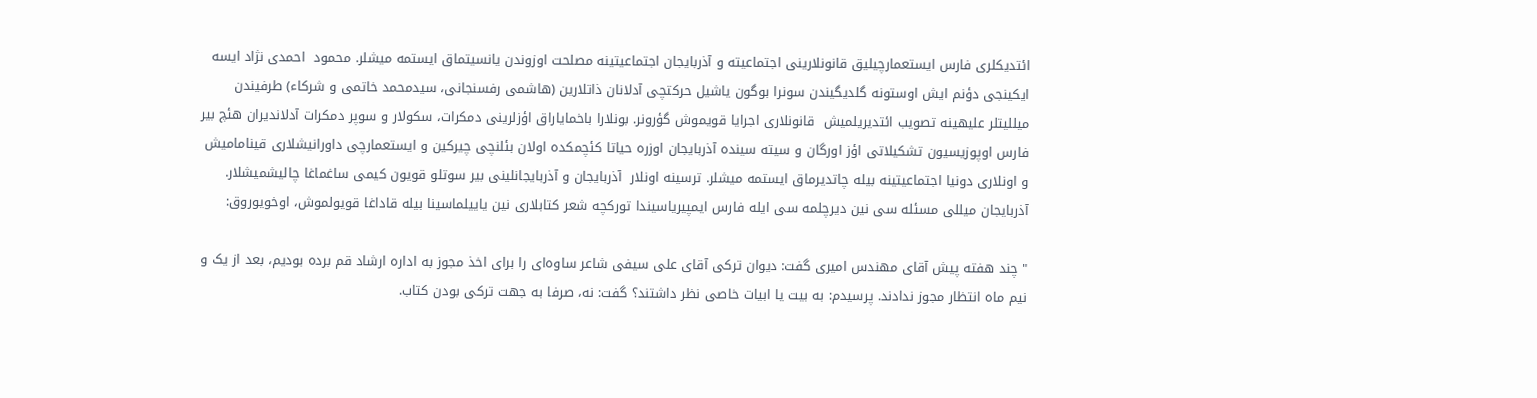ائتدیکلری فارس ایستعمارچیلیق قانونلارینی اجتماعیته و آذربایجان اجتماعیتینه مصلحت اوزوندن یانسیتماق ایستمه میشلر. محمود  احمدی نژاد ایسه ایکینجی دؤنم ایش اوستونه گلدیگیندن سونرا بوگون یاشیل حرکتچی آدلانان ذاتلارین (هاشمی رفسنجانی، سیدمحمد خاتمی و شرکاء) طرفیندن میللیتلر علیهینه تصویب ائتدیریلمیش  قانونلاری اجرایا قویموش گؤرونر. بونلارا باخمایاراق اؤزلرینی دمکرات، سکولار و سوپر دمکرات آدلاندیران هئچ بیر فارس اوپوزیسیون تشکیلاتی اؤز اورگان و سیته سینده آذربایجان اوزره حیاتا کئچمکده اولان بئلنچی چیرکین و ایستعمارچی داورانیشلاری قینامامیش و اونلاری دونیا اجتماعیتینه بیله چاتدیرماق ایستمه میشلر. ترسینه اونلار  آذربایجان و آذربایجانلینی بیر سوتلو قویون کیمی ساغماغا چالیشمیشلار. آذربایجان میللی مسئله سی نین دیرچلمه سی ایله فارس ایمپیریاسیندا تورکچه شعر کتابلاری نین یاییلماسینا بیله قاداغا قویولموش، اوخویوروق:

" چند هفته پیش آقای مهندس امیری گفت: دیوان ترکی آقای علی سیفی شاعر ساوه‌ای را برای اخذ مجوز به اداره ارشاد قم برده بودیم، بعد از یک و نیم ماه انتظار مجوز ندادند. پرسیدم: به بیت یا ابیات خاصی نظر داشتند؟ گفت: نه، صرفا به جهت ترکی بودن کتاب.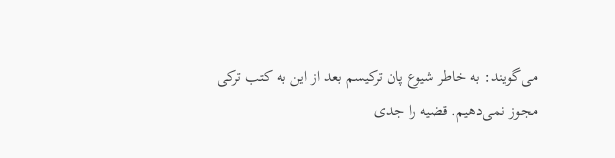می‌گویند: به خاطر شیوع پان ترکیسم بعد از این به کتب ترکی مجوز نمی‌دهیم. قضیه را جدی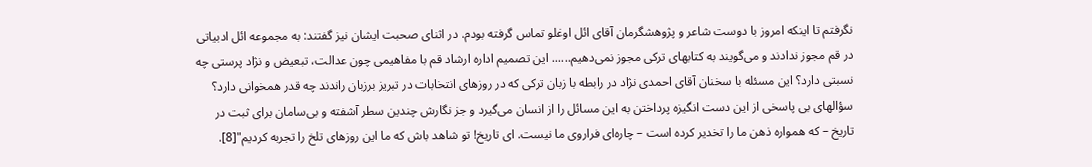نگرفتم تا اینکه امروز با دوست شاعر و پژوهشگرمان آقای ائل اوغلو تماس گرفته بودم. در اثنای صحبت ایشان نیز گفتند: به مجموعه ائل ادبیاتی در قم مجوز ندادند و می‌گویند به کتابهای ترکی مجوز نمی‌دهیم...... این تصمیم اداره ارشاد قم با مفاهیمی چون عدالت، تبعیض و نژاد پرستی چه نسبتی دارد؟ این مسئله با سخنان آقای احمدی نژاد در رابطه با زبان ترکی که در روزهای انتخابات در تبریز برزبان راندند چه قدر همخوانی دارد؟ سؤالهای بی پاسخی از این دست انگیزه پرداختن به این مسائل را از انسان می‌گیرد و جز نگارش چندین سطر آشفته و بی‌سامان برای ثبت در تاریخ – که همواره ذهن ما را تخدیر کرده است – چاره‌ای فراروی ما نیست. ای تاریخ! تو شاهد باش که ما این روزهای تلخ را تجربه کردیم"[8].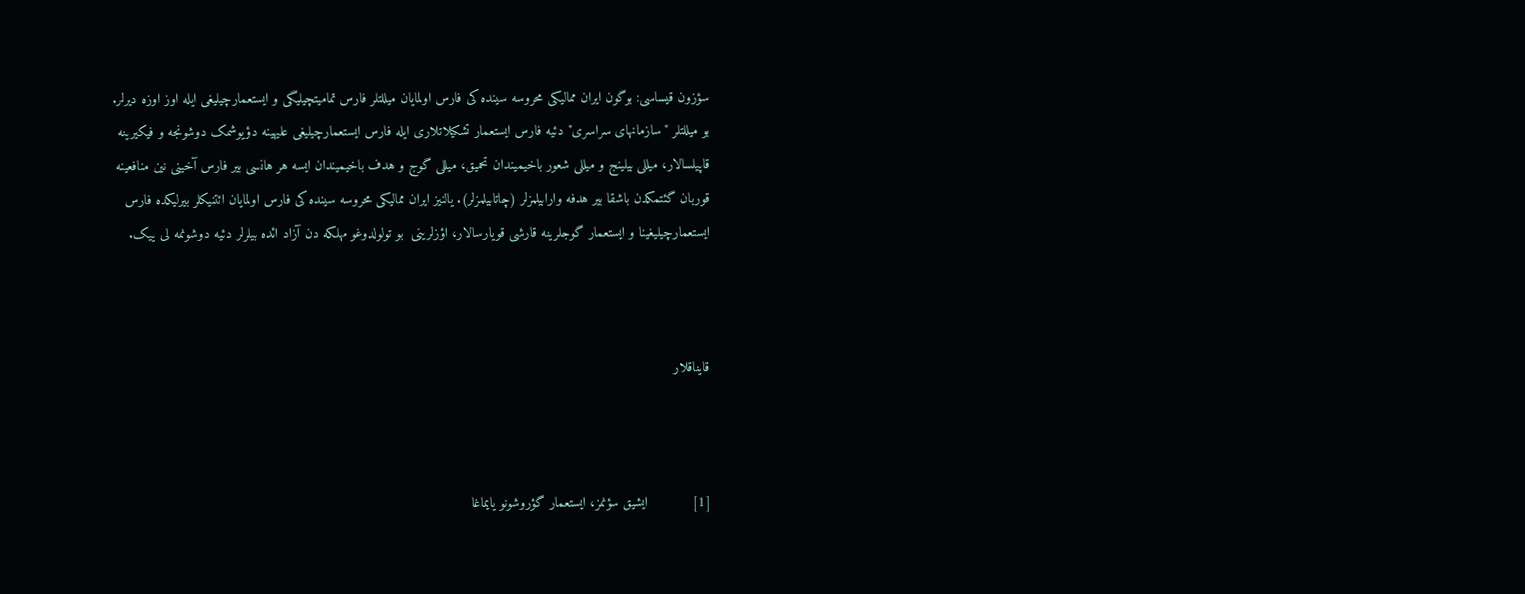سؤزون قیساسی: بوگون ایران ممالیکی محروسه سینده کی فارس اولمایان میللتلر فارس تمامیتچیلیگی و ایستعمارچیلیغی ایله اوز اوزه دیرلر. بو میللتلر "سازمانهای سراسری" دئیه فارس ایستعمار تشکیلاتلاری ایله فارس ایستعمارچیلیغی علیهینه دؤیوشمک دوشونجه و فیکیرینه قاپیلسالار، میللی بیلینج و میللی شعور باخیمیندان تحمیق، میللی گوج و هدف باخیمیندان ایسه هر هانسی بیر فارس آخینی نین منافعینه قوربان گئتمکدن باشقا بیر هدفه وارابیلمزلر (چاتابیلمزلر). یالنیز ایران ممالیکی محروسه سینده کی فارس اولمایان ائتنیکلر بیرلیکده فارس ایستعمارچیلیغینا و ایستعمار گوجلرینه قارشی قویارسالار، اؤزلرینی  بو تولولدوغو مهلکه دن آزاد ائده بیلرلر دئیه دوشونمه لی ییک.



قایناقلار



[1]           ایشیق سؤنمز، ایستعمار گؤروشونو یایماغا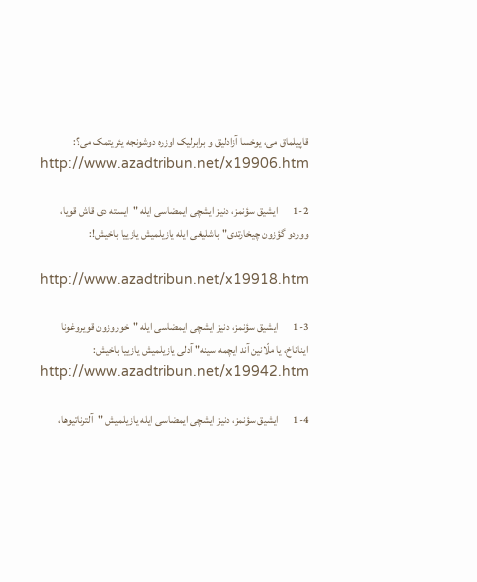قاپیلماق می، یوخسا آزادلیق و برابرلیک اوزره دوشونجه یئریتمک می؟: http://www.azadtribun.net/x19906.htm

1-2       ایشیق سؤنمز، دنیز ایشچی ایمضاسی ایله "ایسته دی قاش قویا، ووردو گؤزون چیخارتدی" باشلیغی ایله یازیلمیش یازییا باخیش!:

http://www.azadtribun.net/x19918.htm

1-3       ایشیق سؤنمز، دنیز ایشچی ایمضاسی ایله "خوروزون قویروغونا ایناناخ، یا ملّانین آند ایچمه سینه" آدلی یازیلمیش یازییا باخیش: http://www.azadtribun.net/x19942.htm

1-4       ایشیق سؤنمز، دنیز ایشچی ایمضاسی ایله یازیلمیش "آلترناتیوها،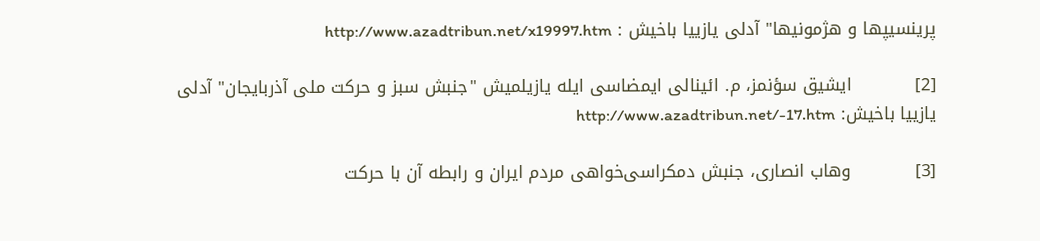پرینسیپها و هژمونیها" آدلی یازییا باخیش : http://www.azadtribun.net/x19997.htm

[2]           ایشیق سؤنمز، م. ائینالی ایمضاسی ایله یازیلمیش "جنبش سبز و حرکت ملی آذربایجان" آدلی یازییا باخیش: http://www.azadtribun.net/-17.htm

[3]           وهاب انصاری، جنبش دمکراسی‌خواهی مردم ایران و رابطه آن با حرکت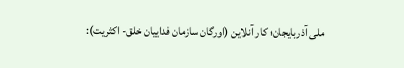ملی آذربایجان؛ کار آنلاین (اورگان سازمان فداییان خلق- اکثریت):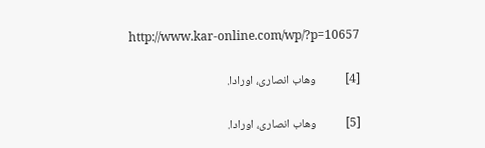http://www.kar-online.com/wp/?p=10657

[4]           وهاب انصاری، اورادا.

[5]           وهاب انصاری، اورادا.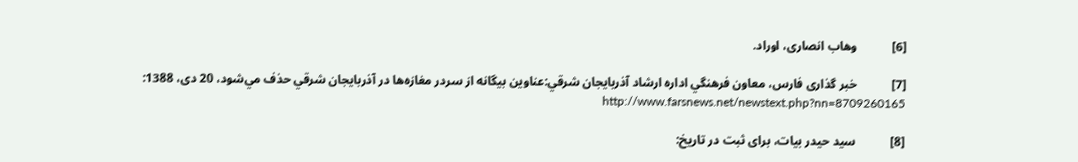[6]           وهاب انصاری، اوراد.

[7]           خبر گذاری فارس، معاون فرهنگي اداره ارشاد آذربايجان ‌شرقي:عناوين بيگانه از سردر مغازه‌ها در آذربايجان شرقي حذف مي‌شود، 20 دی، 1388: http://www.farsnews.net/newstext.php?nn=8709260165

[8]           سید حیدر بیات، برای ثبت در تاریخ: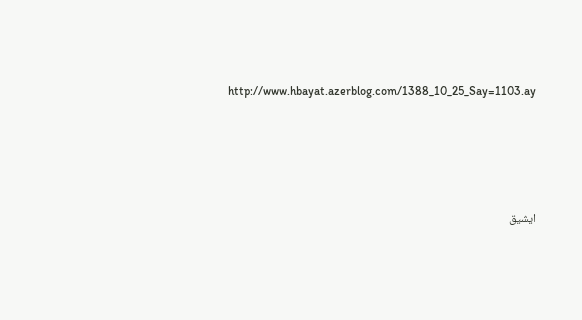http://www.hbayat.azerblog.com/1388_10_25_Say=1103.ay





ایشیق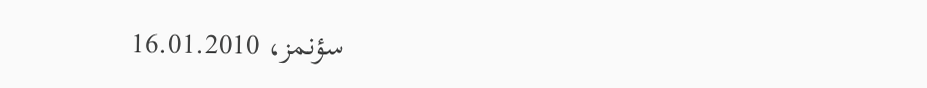سؤنمز، 16.01.2010